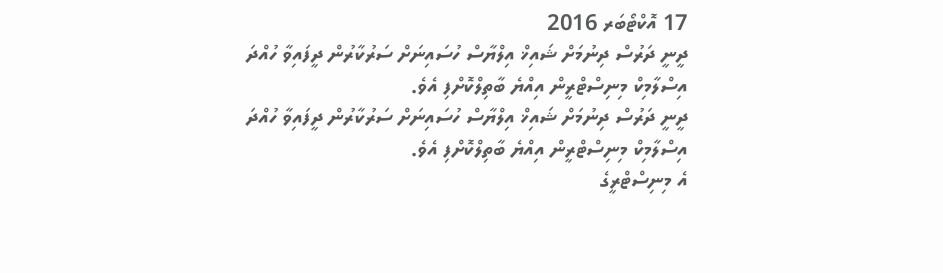17 އޮކްޓޯބަރ 2016
ދީނީ ދަރުސް ދިނުމަށް ޝައިޚް އިލްޔާސް ހުސައިނަށް ސަރުކާރުން ދީފައިވާ ހުއްދަ އިސްލާމިކް މިނިސްޓްރީން އިއްޔެ ބާތިލްކޮށްފި އެވެ.
ދީނީ ދަރުސް ދިނުމަށް ޝައިޚް އިލްޔާސް ހުސައިނަށް ސަރުކާރުން ދީފައިވާ ހުއްދަ އިސްލާމިކް މިނިސްޓްރީން އިއްޔެ ބާތިލްކޮށްފި އެވެ.
އެ މިނިސްޓްރީގެ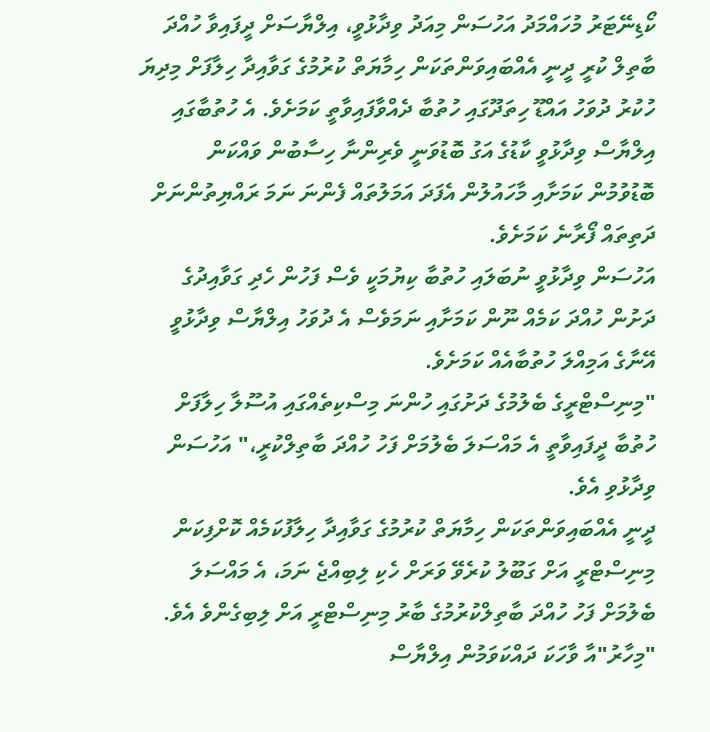ކޯޑިނޭޓަރު މުހައްމަދު އަހުސަން މިއަދު ވިދާޅުވީ، އިލްޔާސަށް ދީފައިވާ ހުއްދަ ބާތިލް ކުރީ ދީނީ އެއްބައިވަންތަކަން ހިމާޔަތް ކުރުމުގެ ގަވާއިދާ ހިލާފަށް މިދިޔަ ހުކުރު ދުވަހު އައްޑޫ ހިތަދޫގައި ހުތުބާ ދެއްވާފައިވާތީ ކަމަށެވެ. އެ ހުތުބާގައި އިލްޔާސް ވިދާޅުވީ ކާޑުގެ އަގު ބޮޑުވަނީ ވެރިންނާ ހިސާބުން ވައްކަން ބޮޑުވުމުން ކަމަށާއި މާހައުލުން އެފަދަ އަމަލުތައް ފެންނަ ނަމަ ރައްޔިތުންނަށް ދަތިތައް ފޯރާނެ ކަމަށެވެ.
އަހުސަން ވިދާޅުވީ ނުބަލައި ހުތުބާ ކިޔުމަކީ ވެސް ފަހުން ހެދި ގަވާއިދުގެ ދަށުން ހުއްދަ ކަމެއް ނޫން ކަމަށާއި ނަމަވެސް އެ ދުވަހު އިލްޔާސް ވިދާޅުވީ އޭނާގެ އަމިއްލަ ހުތުބާއެއް ކަމަށެވެ.
"މިނިސްޓްރީގެ ބެލުމުގެ ދަށުގައި ހުންނަ މިސްކިތެއްގައި އުސޫލާ ހިލާފަށް ހުތުބާ ދީފައިވާތީ އެ މައްސަލަ ބެލުމަށް ފަހު ހުއްދަ ބާތިލްކުރީ،" އަހުސަން ވިދާޅުވި އެވެ.
ދީނީ އެއްބައިވަންތަކަން ހިމާޔަތް ކުރުމުގެ ގަވާއިދާ ހިލާފުކަމެއް ކޮށްފިކަން މިނިސްޓްރީ އަށް ގަބޫލު ކުރެވޭ ވަރަށް ހެކި ލިބިއްޖެ ނަމަ، އެ މައްސަލަ ބެލުމަށް ފަހު ހުއްދަ ބާތިލްކުރުމުގެ ބާރު މިނިސްޓްރީ އަށް ލިބިގެންވެ އެވެ.
"މިހާރު"އާ ވާހަކަ ދައްކަވަމުން އިލްޔާސް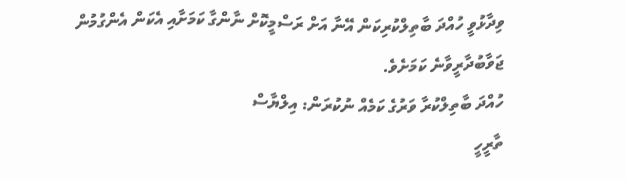ވިދާޅުވީ ހުއްދަ ބާތިލްކުރިކަން އޭނާ އަށް ރަސްމީކޮށް ނާންގާ ކަމަށާއި އެކަން އެންގުމުން ޖަވާބުދާރީވާނެ ކަމަށެވެ.
ހުއްދަ ބާތިލްކުރާ ވަރުގެ ކަމެއް ނުކުރަން: އިލްޔާސް
ތާރީހީ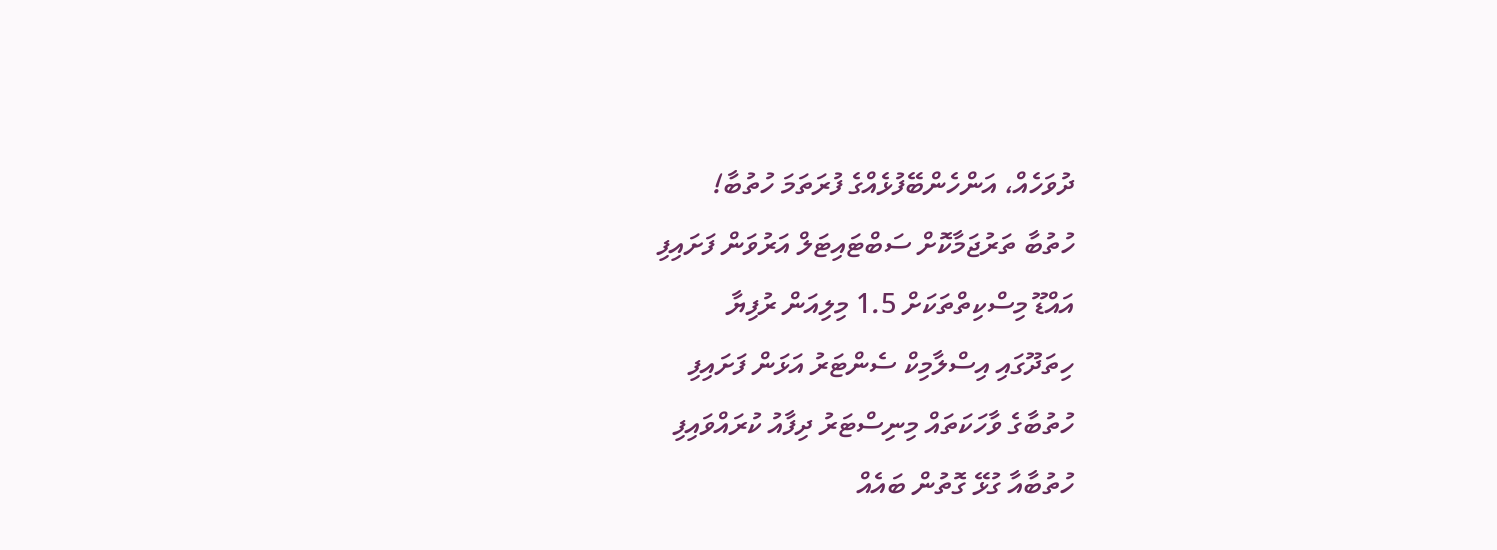ދުވަހެއް، އަންހެންބޭފުޅެއްގެ ފުރަތަމަ ހުތުބާ!
ހުތުބާ ތަރުޖަމާކޮށް ސަބްޓައިޓަލް އަރުވަން ފަށައިފި
އައްޑޫ މިސްކިތްތަކަށް 1.5 މިލިއަން ރުފިޔާ
ހިތަދޫގައި އިސްލާމިކް ސެންޓަރު އަޅަން ފަށައިފި
ހުތުބާގެ ވާހަކަތައް މިނިސްޓަރު ދިފާއު ކުރައްވައިފި
ހުތުބާއާ ގުޅޭ ގޮތުން ބައެއް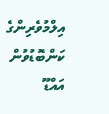އިލްމުވެރިންގެ ކަންބޮޑުވުން
އައްޑޫ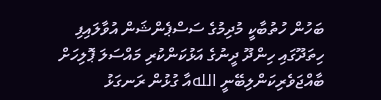ބަހުން ހުތުބާކީ މުދިމުގެ ސަސްޕެންޝަން އުވާލައިފި
ހިތަދޫގައި ހިންދޫ ދީނުގެ އަޅުކަންކުރި މައްސަލަ ޕޮލިހަށް
ބާއްޖަވެރިކަންލިބޭނީ اللهއާ ގުޅުން ރަނގަޅު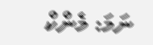ނަމަ: މެންކް